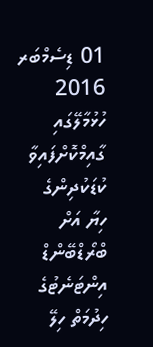01 ޑިސެމްބަރ 2016
ހުޅުމާލޭގައި ގާއިމްކޮށްފައިވާ ކުޑަކުދިންގެ ހިޔާ އަށް ބްރޯޑްބޭންޑް އިންޓަނެޓުގެ ހިދުމަތް ހިލޭ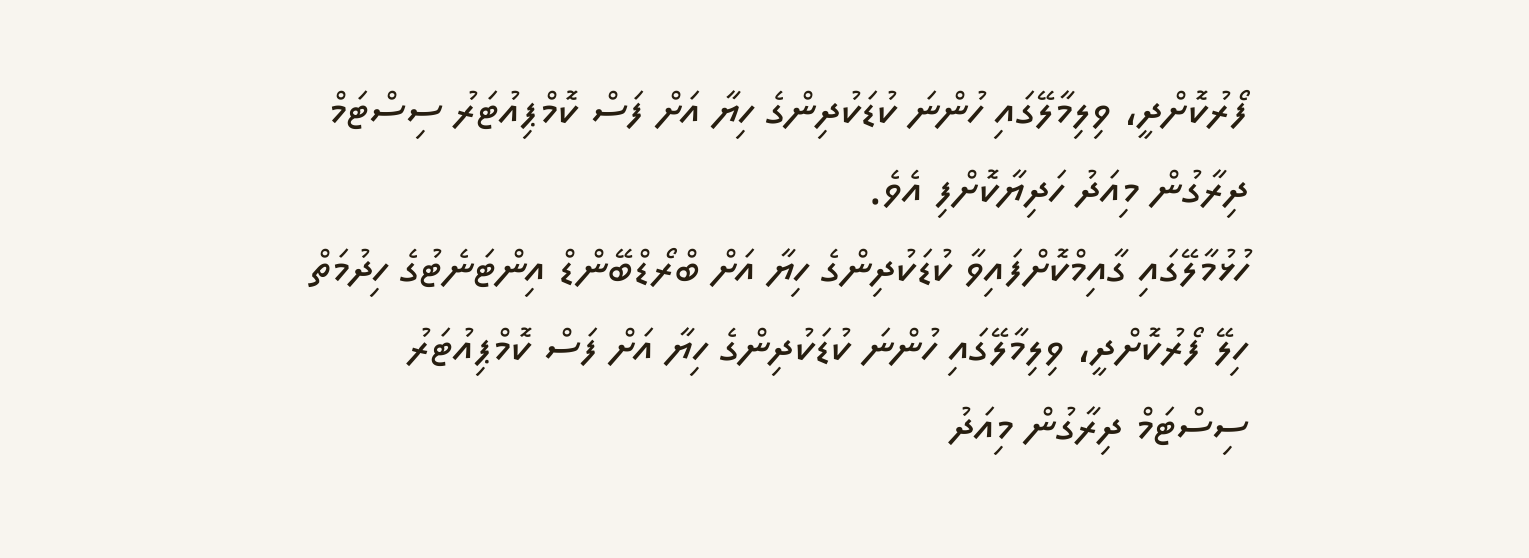ފޯރުކޮށްދީ، ވިލިމާލޭގައި ހުންނަ ކުޑަކުދިންގެ ހިޔާ އަށް ފަސް ކޮމްޕިއުޓަރު ސިސްޓަމް ދިރާގުން މިއަދު ހަދިޔާކޮށްފި އެވެ.
ހުޅުމާލޭގައި ގާއިމްކޮށްފައިވާ ކުޑަކުދިންގެ ހިޔާ އަށް ބްރޯޑްބޭންޑް އިންޓަނެޓުގެ ހިދުމަތް ހިލޭ ފޯރުކޮށްދީ، ވިލިމާލޭގައި ހުންނަ ކުޑަކުދިންގެ ހިޔާ އަށް ފަސް ކޮމްޕިއުޓަރު ސިސްޓަމް ދިރާގުން މިއަދު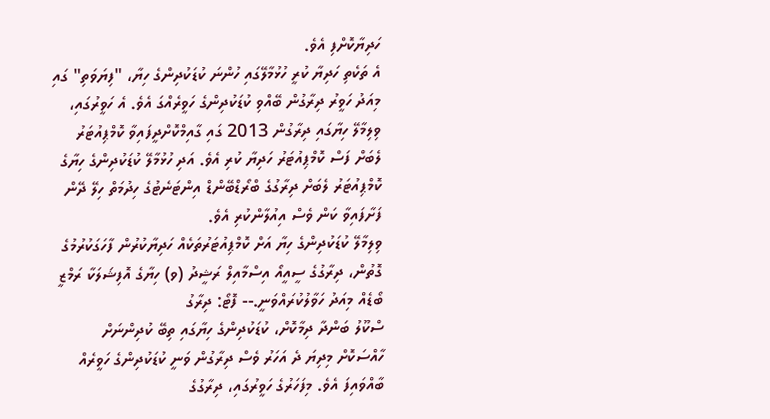ހަދިޔާކޮށްފި އެވެ.
އެ ތަކެތި ހަދިޔާ ކުރީ ހުޅުމާލޭގައި ހުންނަ ކުޑަކުދިންގެ ހިޔާ، "ފިޔަވަތި" ގައި މިއަދު ހަވީރު ދިރާގުން ބޭއްވި ކުޑަކުދިންގެ ހަވީރެއްގަ އެވެ. އެ ހަވީރުގައި، ވިލިމާލޭ ހިޔާގައި ދިރާގުން 2013 ގައި ގާއިމްކޮށްދީފައިވާ ކޮމްޕިއުޓަރު ލެބަށް ފަސް ކޮމްޕިއުޓަރު ހަދިޔާ ކުރި އެވެ. އަދި ހުޅުމާލޭ ކުޑަކުދިންގެ ހިޔާގެ ކޮމްޕިއުޓަރު ލެބަށް ދިރާގުގެ ބްރޯޑްބޭންޑް އިންޓަނެޓުގެ ހިދުމަތް ހިލޭ ދޭން ފަށާފައިވާ ކަން ވެސް އިއުލާންކުރި އެވެ.
ވިލިމާލޭ ކުޑަކުދިންގެ ހިޔާ އަށް ކޮމްޕިއުޓަރުތަކެއް ހަދިޔާކުރުން ފާހަގަކުރުމުގެ ގޮތުން، ދިރާގުގެ ސީއީއޯ އިސްމާއިލް ރަޝީދު (ވ) ހިޔާގެ އޮފިޝަލަކާ ރަމްޒީ ބޯޑެއް މިއަދު ހަވާލުކުރައްވަނީ.-- ފޮޓޯ: ދިރާގު
ސްކޫލު ބަންދާ ދިމާކޮށް، ކުޑަކުދިންގެ ހިޔާގައި ތިބޭ ކުދިންނަށް ހާއްސަކޮށް މިދިޔަ ދެ އަހަރު ވެސް ދިރާގުން ވަނީ ކުޑަކުދިންގެ ހަވީރެއް ބާއްވައިފަ އެވެ. މިފަހަރުގެ ހަވީރުގައި، ދިރާގުގެ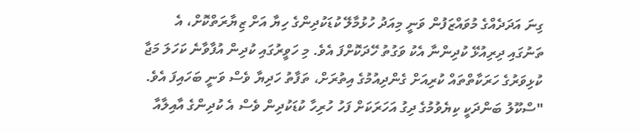ގިނަ އަދަދެއްގެ މުވައްޒަފުން ވަނީ މިއަދު ހުޅުމާލޭ ކުޑަކުދިންގެ ހިޔާ އަށް ޒިޔާރަތްކޮށް، އެ ތަނުގައި ދިރިއުޅޭ ކުދިންނާ އެކު ވަގުތު ހޭދަކޮށްފަ އެވެ. މި ހަވީރުގައި ކުދިން އުފާވާނެ ކަހަލަ މަޖާ ކުޅިވަރުގެ ހަރަކާތްތައް ކުރިއަށް ގެންދިއުމުގެ އިތުރަށް، ތަފާތު ހަދިޔާ ވެސް ވަނީ ބަހައިފަ އެވެ.
"ސްކޫލު ބަންދަކީ ކިޔެވުމުގެ ދިގު އަހަރަކަށް ފަހު ހުރިހާ ކުޑަކުދިން ވެސް އެ ކުދިންގެ އާއިލާއާ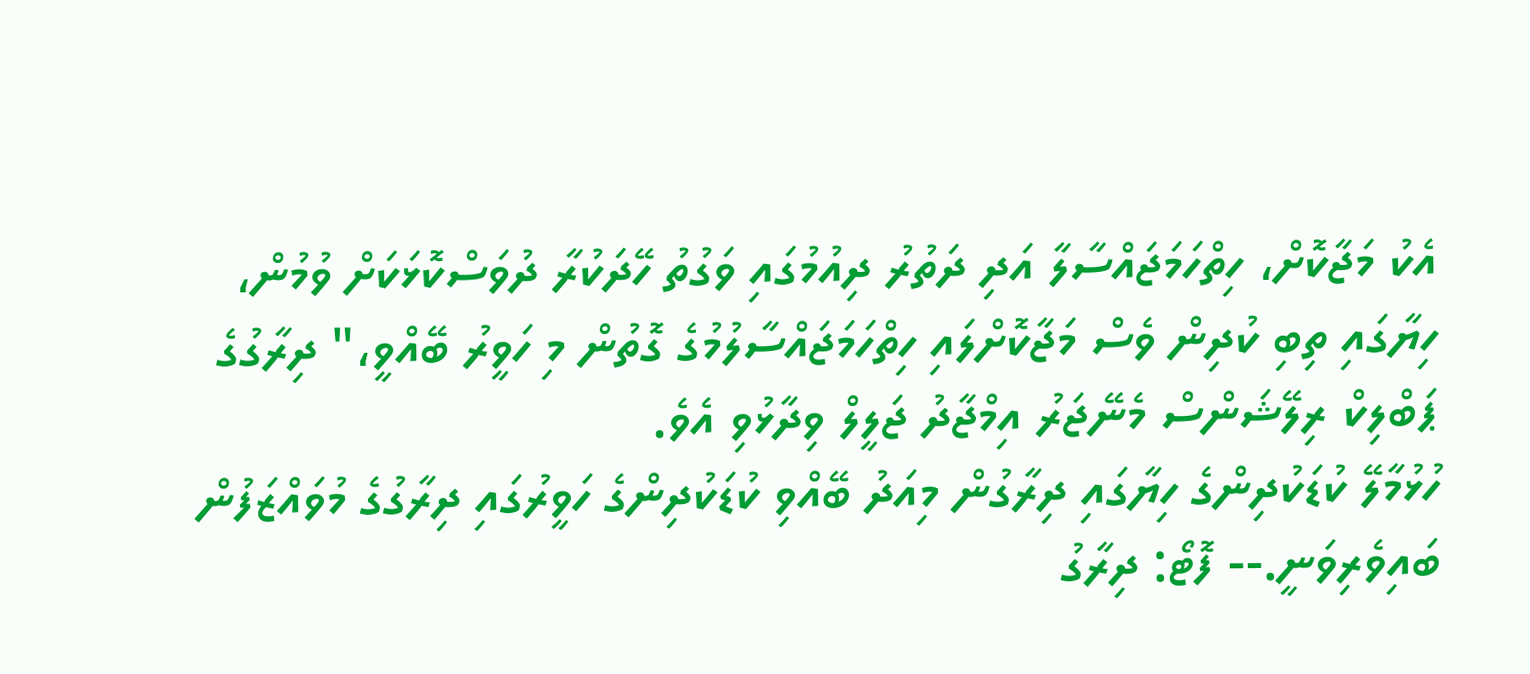އެކު މަޖާކޮށް، ހިތްހަމަޖައްސާލާ އަދި ދަތުރު ދިއުމުގައި ވަގުތު ހޭދަކުރާ ދުވަސްކޮޅަކަށް ވުމުން، ހިޔާގައި ތިބި ކުދިން ވެސް މަޖާކޮށްލައި ހިތްހަމަޖައްސާލުމުގެ ގޮތުން މި ހަވީރު ބޭއްވީ،" ދިރާގުގެ ޕަބްލިކް ރިލޭޝަންސް މެނޭޖަރު އިމްޖާދު ޖަލީލް ވިދާޅުވި އެވެ.
ހުޅުމާލޭ ކުޑަކުދިންގެ ހިޔާގައި ދިރާގުން މިއަދު ބޭއްވި ކުޑަކުދިންގެ ހަވީރުގައި ދިރާގުގެ މުވައްޒަފުން ބައިވެރިވަނީ.-- ފޮޓޯ: ދިރާގު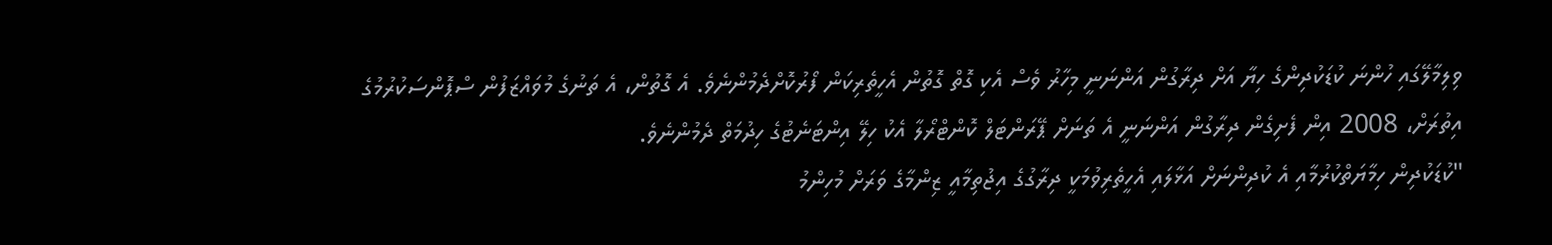ވިލިމާލޭގައި ހުންނަ ކުޑަކުދިންގެ ހިޔާ އަށް ދިރާގުން އަންނަނީ މިހާރު ވެސް އެކި ގޮތް ގޮތުން އެހީތެރިކަން ފޯރުކޮށްދެމުންނެވެ. އެ ގޮތުން، އެ ތަނުގެ މުވައްޒަފުން ސްޕޮންސަކުރުމުގެ އިތުރަށް، 2008 އިން ފެށިގެން ދިރާގުން އަންނަނީ އެ ތަނަށް ޕޭރަންޓަލް ކޮންޓްރޯލާ އެކު ހިލޭ އިންޓަނެޓުގެ ހިދުމަތް ދެމުންނެވެ.
"ކުޑަކުދިން ހިމާޔަތްކުރުމާއި އެ ކުދިންނަށް އަޅާލައި އެހީތެރިވުމަކީ ދިރާގުގެ އިޖުތިމާއީ ޒިންމާގެ ވަރަށް މުހިންމު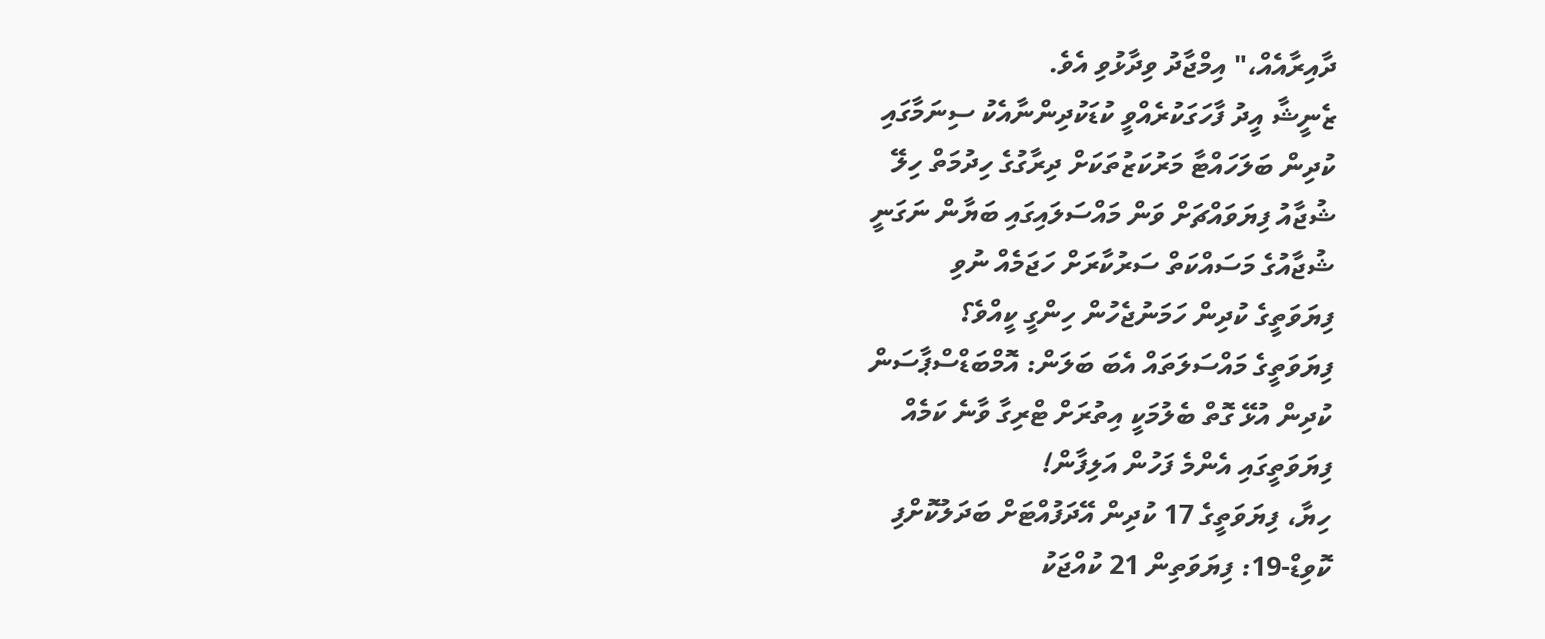ދާއިރާއެއް،" އިމްޖާދު ވިދާޅުވި އެވެ.
ޒެނީޝާ އީދު ފާހަގަކުރެއްވީ ކުޑަކުދިންނާއެކު ސިނަމާގައި
ކުދިން ބަލަހައްޓާ މަރުކަޒުތަކަށް ދިރާގުގެ ހިދުމަތް ހިލޭ
ޝުޖާއު ފިޔަވައްޗަށް ވަން މައްސަލައިގައި ބަޔާން ނަގަނީ
ޝުޖާއުގެ މަސައްކަތް ސަރުކާރަށް ހަޖަމެއް ނުވި
ފިޔަވަތީގެ ކުދިން ހަމަނުޖެހުން ހިންގީ ކީއްވެ؟
ފިޔަވަތީގެ މައްސަލަތައް އެބަ ބަލަން: އޮމްބަޑްސްޕާސަން
ކުދިން އުޅޭ ގޮތް ބެލުމަކީ އިތުރަށް ޓްރިގާ ވާނެ ކަމެއް
ފިޔަވަތީގައި އެންމެ ފަހުން އަލިފާން!
ހިޔާ، ފިޔަވަތީގެ 17 ކުދިން އޭދަފުއްޓަށް ބަދަލުކޮށްފި
ކޮވިޑް-19: ފިޔަވަތިން 21 ކުއްޖަކު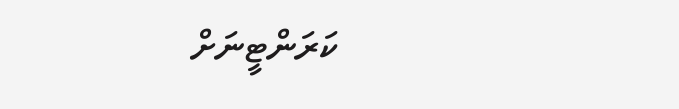ކަރަންޓީނަށް